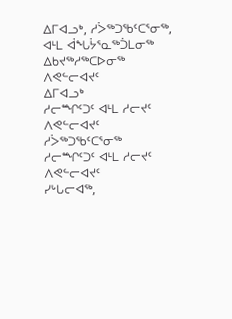ᐃᒥᐊᓗᒃ, ᓱᐴᖅᑐᖃᑦᑕᕐᓂᖅ, ᐊᒻᒪ ᐋᖓᔮᕐᓇᖅᑑᒪᓂᖅ
ᐃᑲᔪᖅᓱᖅᑕᐅᓂᖅ
ᐱᕙᓪᓕᐊᔪᑦ
ᐃᒥᐊᓗᒃ
ᓱᓕᙱᑦᑐᑦ ᐊᒻᒪ ᓱᓕᔪᑦ
ᐱᕙᓪᓕᐊᔪᑦ
ᓱᐴᖅᑐᖃᑦᑕᕐᓂᖅ
ᓱᓕᙱᑦᑐᑦ ᐊᒻᒪ ᓱᓕᔪᑦ
ᐱᕙᓪᓕᐊᔪᑦ
ᓯᒡᒐᓕᐊᖅ,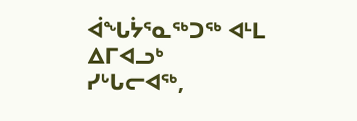ᐋᖓᔮᕐᓇᖅᑐᖅ ᐊᒻᒪ ᐃᒥᐊᓗᒃ
ᓯᒡᒐᓕᐊᖅ,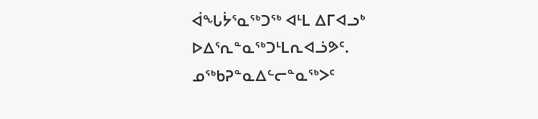ᐋᖓᔮᕐᓇᖅᑐᖅ ᐊᒻᒪ ᐃᒥᐊᓗᒃ ᐅᐃᕐᕆᓐᓇᖅᑐᒻᒪᕆᐊᓘᕗᑦ. ᓄᖅᑲᕈᓐᓇᐃᓪᓕᓐᓇᖅᐳᑦ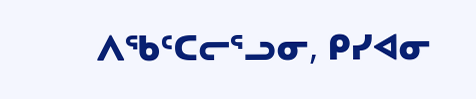ᐱᖃᑦᑕᓕᕐᓗᓂ, ᑭᓯᐊᓂ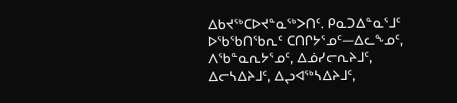ᐃᑲᔪᖅᑕᐅᔪᓐᓇᖅᐳᑎᑦ. ᑭᓇᑐᐃᓐᓇᕐᒧᑦ ᐅᖃᖃᑎᖃᕆᑦ ᑕᑎᒋᔭᕐᓄᑦ—ᐃᓚᖕᓄᑦ, ᐱᖃᓐᓇᕆᔭᕐᓄᑦ, ᐃᓅᓯᓕᕆᔨᒧᑦ, ᐃᓕᓴᐃᔨᒧᑦ, ᐃᖢᐊᖅᓴᐃᔨᒧᑦ,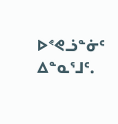ᐅᕝᕙᓘᓐᓃᑦ ᐃᓐᓇᕐᒧᑦ.